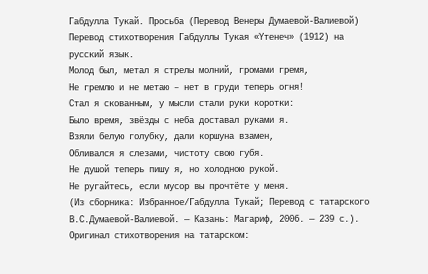Габдулла Тукай. Просьба (Перевод Венеры Думаевой-Валиевой)
Перевод стихотворения Габдуллы Тукая «Үтенеч» (1912) на русский язык.
Молод был, метал я стрелы молний, громами гремя,
Не гремлю и не метаю – нет в груди теперь огня!
Стал я скованным, у мысли стали руки коротки:
Было время, звёзды с неба доставал руками я.
Взяли белую голубку, дали коршуна взамен,
Обливался я слезами, чистоту свою губя.
Не душой теперь пишу я, но холодною рукой.
Не ругайтесь, если мусор вы прочтёте у меня.
(Из сборника: Избранное/Габдулла Тукай; Перевод с татарского В.С.Думаевой-Валиевой. — Казань: Магариф, 2006. — 239 с.).
Оригинал стихотворения на татарском: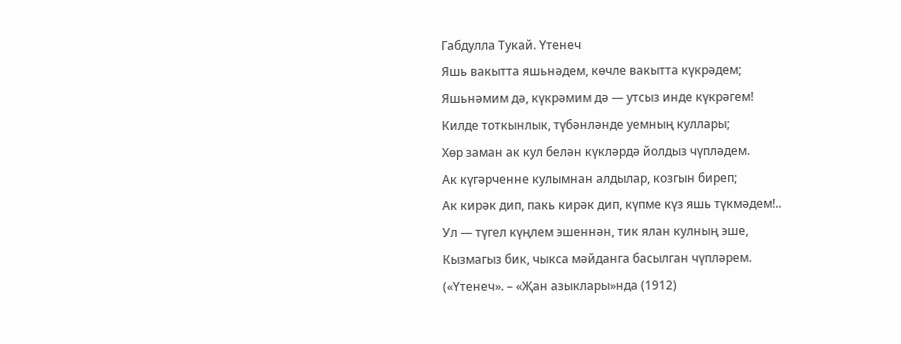Габдулла Тукай. Үтенеч
Яшь вакытта яшьнәдем, көчле вакытта күкрәдем;
Яшьнәмим дә, күкрәмим дә — утсыз инде күкрәгем!
Килде тоткынлык, түбәнләнде уемның куллары;
Хөр заман ак кул белән күкләрдә йолдыз чүпләдем.
Ак күгәрченне кулымнан алдылар, козгын биреп;
Ак кирәк дип, пакь кирәк дип, күпме күз яшь түкмәдем!..
Ул — түгел күңлем эшеннән, тик ялан кулның эше,
Кызмагыз бик, чыкса мәйданга басылган чүпләрем.
(«Үтенеч». – «Җан азыклары»нда (1912)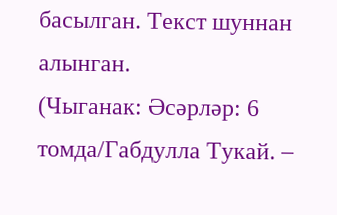басылган. Текст шуннан алынган.
(Чыганак: Әсәрләр: 6 томда/Габдулла Тукай. –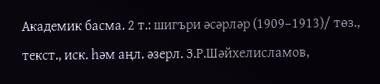Академик басма. 2 т.: шигъри әсәрләр (1909–1913)/ төз., текст., иск. һәм аңл. әзерл. З.Р.Шәйхелисламов,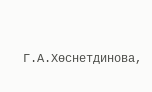Г.А.Хөснетдинова,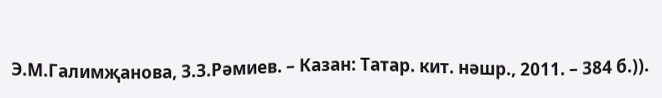Э.М.Галимҗанова, З.З.Рәмиев. – Казан: Татар. кит. нәшр., 2011. – 384 б.)).